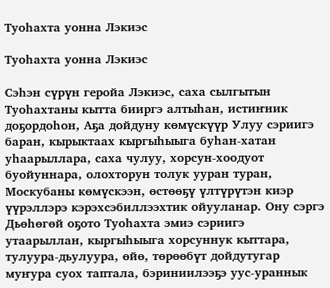Туоһахта уонна Лэкиэс

Туоһахта уонна Лэкиэс

Сэһэн сүрүн геройа Лэкиэс, саха сылгытын Туоһахтаны кытта бииргэ алтыһан, истиҥник доҕордоһон, Аҕа дойдуну көмүскүүр Улуу сэриигэ баран, кырыктаах кыргыһыыга буһан-хатан уһаарыллара, саха чулуу, хорсун-хоодуот буойуннара, олохторун толук ууран туран, Москубаны көмүскээн, өстөөҕү үлтүрүтэн киэр үүрэллэрэ кэрэхсэбиллээхтик ойууланар. Ону сэргэ Дьөһөгөй оҕото Туоһахта эмиэ сэриигэ утаарыллан, кыргыһыыга хорсуннук кыттара, тулуура-дьулуура, өйө, төрөөбүт дойдутугар муҥура суох таптала, бэриниилээҕэ уус-ураннык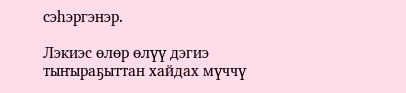сэһэргэнэр.

Лэкиэс өлөр өлүү дэгиэ тыҥыраҕыттан хайдах мүччү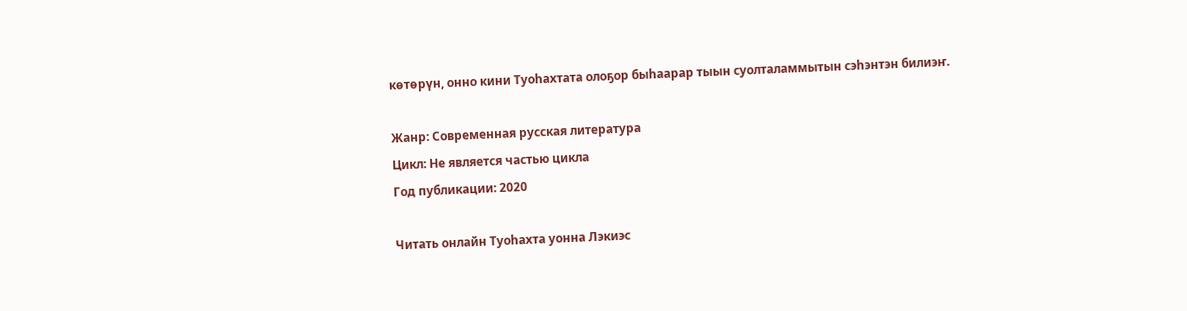көтөрүн, онно кини Туоһахтата олоҕор быһаарар тыын суолталаммытын сэһэнтэн билиэҥ.

Жанр: Современная русская литература
Цикл: Не является частью цикла
Год публикации: 2020

Читать онлайн Туоһахта уонна Лэкиэс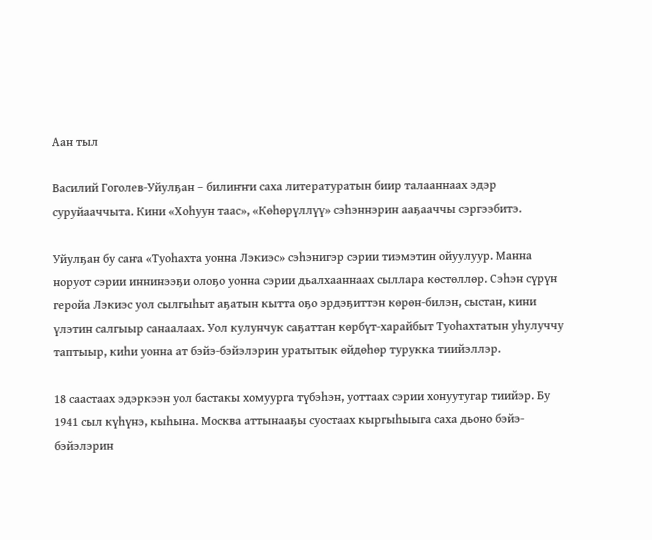Аан тыл

Василий Гоголев-Уйулҕан – билиҥҥи саха литературатын биир талааннаах эдэр суруйааччыта. Кини «Хоһуун таас», «Көһөрүллүү» сэһэннэрин ааҕааччы сэргээбитэ.

Уйулҕан бу саҥа «Туоһахта уонна Лэкиэс» сэһэнигэр сэрии тиэмэтин ойуулуур. Манна норуот сэрии иннинээҕи олоҕо уонна сэрии дьалхааннаах сыллара көстөллөр. Сэһэн сүрүн геройа Лэкиэс уол сылгыһыт аҕатын кытта оҕо эрдэҕиттэн көрөн-билэн, сыстан, кини үлэтин салгыыр санаалаах. Уол кулунчук саҕаттан көрбүт-харайбыт Туоһахтатын уһулуччу таптыыр, киһи уонна ат бэйэ-бэйэлэрин уратытык өйдөһөр турукка тиийэллэр.

18 саастаах эдэркээн уол бастакы хомуурга түбэһэн, уоттаах сэрии хонуутугар тиийэр. Бу 1941 сыл күһүнэ, кыһына. Москва аттынааҕы суостаах кыргыһыыга саха дьоно бэйэ-бэйэлэрин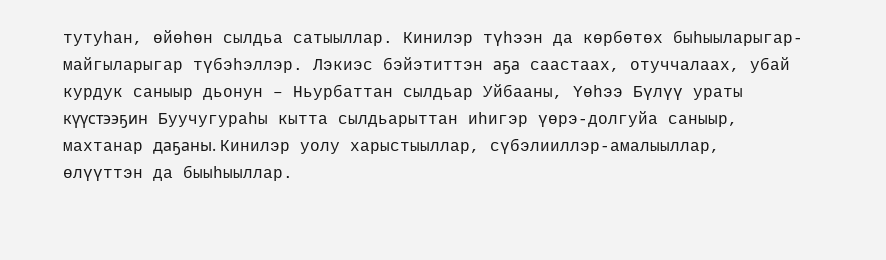тутуһан, өйөһөн сылдьа сатыыллар. Кинилэр түһээн да көрбөтөх быһыыларыгар-майгыларыгар түбэһэллэр. Лэкиэс бэйэтиттэн аҕа саастаах, отуччалаах, убай курдук саныыр дьонун – Ньурбаттан сылдьар Уйбааны, Үөһээ Бүлүү ураты күүстээҕин Буучугураһы кытта сылдьарыттан иһигэр үөрэ-долгуйа саныыр, махтанар даҕаны. Кинилэр уолу харыстыыллар, сүбэлииллэр-амалыыллар, өлүүттэн да быыһыыллар.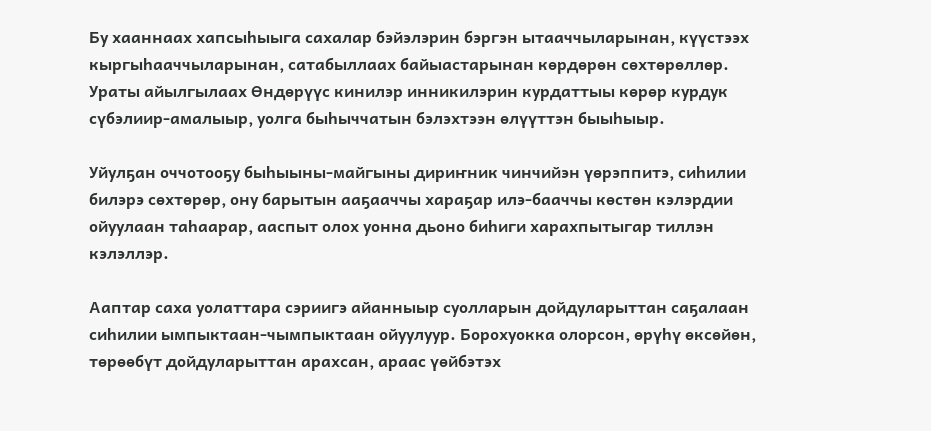Бу хааннаах хапсыһыыга сахалар бэйэлэрин бэргэн ытааччыларынан, күүстээх кыргыһааччыларынан, сатабыллаах байыастарынан көрдөрөн сөхтөрөллөр. Ураты айылгылаах Өндөрүүс кинилэр инникилэрин курдаттыы көрөр курдук сүбэлиир-амалыыр, уолга быһыччатын бэлэхтээн өлүүттэн быыһыыр.

Уйулҕан оччотооҕу быһыыны-майгыны дириҥник чинчийэн үөрэппитэ, сиһилии билэрэ сөхтөрөр, ону барытын ааҕааччы хараҕар илэ-бааччы көстөн кэлэрдии ойуулаан таһаарар, ааспыт олох уонна дьоно биһиги харахпытыгар тиллэн кэлэллэр.

Ааптар саха уолаттара сэриигэ айанныыр суолларын дойдуларыттан саҕалаан сиһилии ымпыктаан-чымпыктаан ойуулуур. Борохуокка олорсон, өрүһү өксөйөн, төрөөбүт дойдуларыттан арахсан, араас үөйбэтэх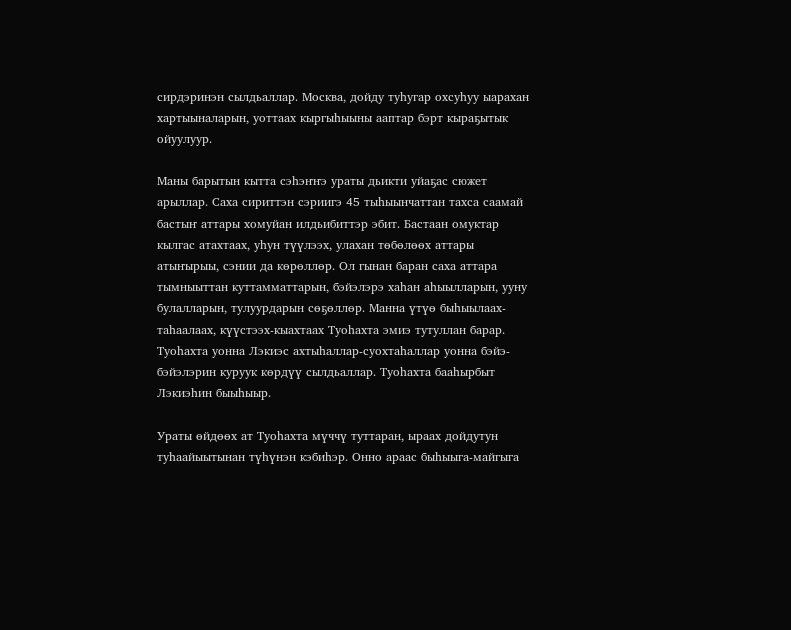сирдэринэн сылдьаллар. Москва, дойду туһугар охсуһуу ыарахан хартыыналарын, уоттаах кыргыһыыны ааптар бэрт кыраҕытык ойуулуур.

Маны барытын кытта сэһэҥҥэ ураты дьикти уйаҕас сюжет арыллар. Саха сириттэн сэриигэ 45 тыһыынчаттан тахса саамай бастыҥ аттары хомуйан илдьибиттэр эбит. Бастаан омуктар кылгас атахтаах, уһун түүлээх, улахан төбөлөөх аттары атыҥырыы, сэнии да көрөллөр. Ол гынан баран саха аттара тымныыттан куттамматтарын, бэйэлэрэ хаһан аһыылларын, ууну булалларын, тулуурдарын сөҕөллөр. Манна үтүө быһыылаах-таһаалаах, күүстээх-кыахтаах Туоһахта эмиэ тутуллан барар. Туоһахта уонна Лэкиэс ахтыһаллар-суохтаһаллар уонна бэйэ-бэйэлэрин куруук көрдүү сылдьаллар. Туоһахта бааһырбыт Лэкиэһин быыһыыр.

Ураты өйдөөх ат Туоһахта мүччү туттаран, ыраах дойдутун туһаайыытынан түһүнэн кэбиһэр. Онно араас быһыыга-майгыга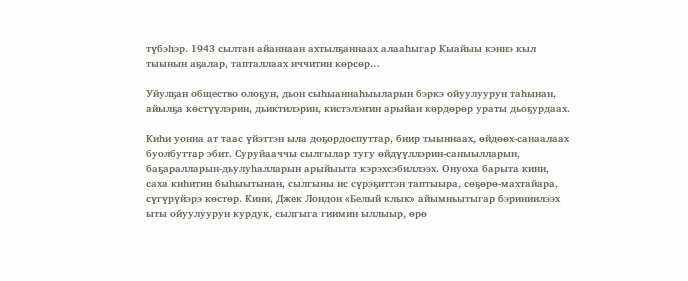түбэһэр. 1943 сылтан айаннаан ахтылҕаннаах алааһыгар Кыайыы кэннэ кыл тыынын аҕалар, тапталлаах иччитин көрсөр…

Уйулҕан общество олоҕун, дьон сыһыаннаһыыларын бэркэ ойуулуурун таһынан, айылҕа көстүүлэрин, дьиктилэрин, кистэлэҥин арыйан көрдөрөр ураты дьоҕурдаах.

Киһи уонна ат таас үйэттэн ыла доҕордоспуттар, биир тыыннаах, өйдөөх-санаалаах буолбуттар эбит. Суруйааччы сылгылар тугу өйдүүллэрин-саныылларын, баҕаралларын-дьулуһалларын арыйыыта кэрэхсэбиллээх. Онуоха барыта кини, саха киһитин быһыытынан, сылгыны ис сүрэҕиттэн таптыыра, сөҕөрө-махтайара, сүгүрүйэрэ көстөр. Кини, Джек Лондон «Белый клык» айымньытыгар бэриниилээх ыты ойуулуурун курдук, сылгыга гиимин ыллыыр, өрө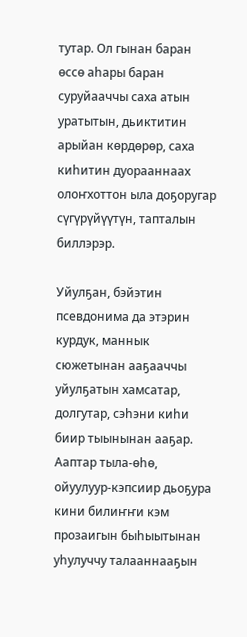тутар. Ол гынан баран өссө аһары баран суруйааччы саха атын уратытын, дьиктитин арыйан көрдөрөр, саха киһитин дуорааннаах олоҥхоттон ыла доҕоругар сүгүрүйүүтүн, тапталын биллэрэр.

Уйулҕан, бэйэтин псевдонима да этэрин курдук, маннык сюжетынан ааҕааччы уйулҕатын хамсатар, долгутар, сэһэни киһи биир тыынынан ааҕар. Ааптар тыла-өһө, ойуулуур-кэпсиир дьоҕура кини билиҥҥи кэм прозаигын быһыытынан уһулуччу талааннааҕын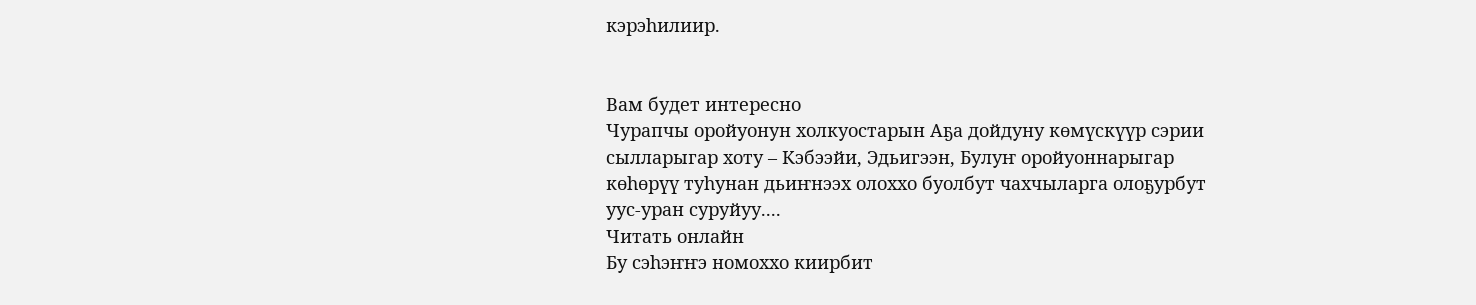кэрэһилиир.


Вам будет интересно
Чурапчы оройуонун холкуостарын Аҕа дойдуну көмүскүүр сэрии сылларыгар хоту – Кэбээйи, Эдьигээн, Булуҥ оройуоннарыгар көhөрүү туhунан дьиҥнээх олоххо буолбут чахчыларга олоҕурбут уус-уран суруйуу....
Читать онлайн
Бу сэһэҥҥэ номоххо киирбит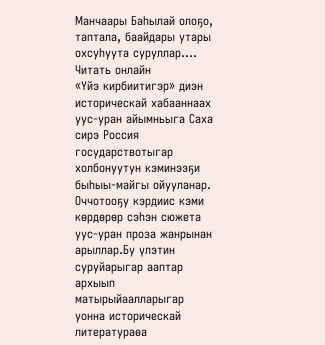Манчаары Баһылай олоҕо, таптала, баайдары утары охсуһуута суруллар....
Читать онлайн
«Үйэ кирбиитигэр» диэн историческай хабааннаах уус-уран айымньыга Саха сирэ Россия государствотыгар холбонуутун кэминээҕи быһыы-майгы ойууланар. Оччотооҕу кэрдиис кэми көрдөрөр сэһэн сюжета уус-уран проза жанрынан арыллар.Бу үлэтин суруйарыгар ааптар архыып матырыйаалларыгар уонна историческай литератураөа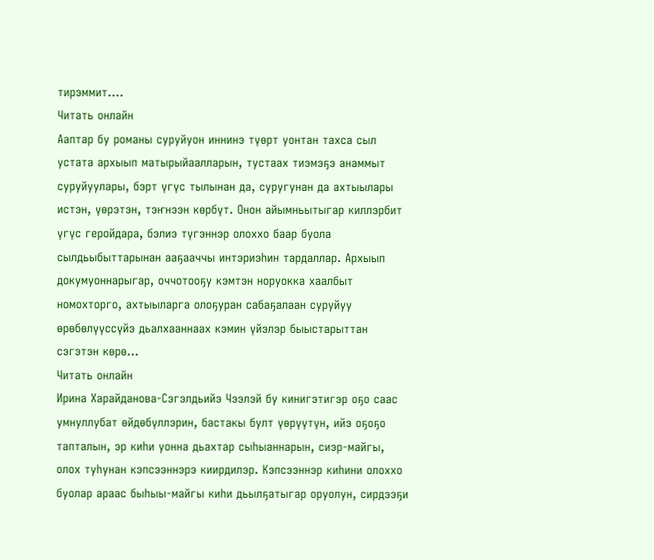тирэммит....
Читать онлайн
Ааптар бу романы суруйуон иннинэ түөрт уонтан тахса сыл устата архыып матырыйаалларын, тустаах тиэмэҕэ анаммыт суруйуулары, бэрт үгүс тылынан да, суругунан да ахтыылары истэн, үөрэтэн, тэҥнээн көрбүт. Онон айымньытыгар киллэрбит үгүс геройдара, бэлиэ түгэннэр олоххо баар буола сылдьыбыттарынан ааҕааччы интэриэһин тардаллар. Архыып докумуоннарыгар, оччотооҕу кэмтэн норуокка хаалбыт номохторго, ахтыыларга олоҕуран сабаҕалаан суруйуу өрөбөлүүссүйэ дьалхааннаах кэмин үйэлэр быыстарыттан сэгэтэн көрө...
Читать онлайн
Ирина Харайданова-Сэгэлдьийэ Чээлэй бу кинигэтигэр оҕо саас умнуллубат өйдөбүллэрин, бастакы булт үөрүүтүн, ийэ оҕоҕо тапталын, эр киһи уонна дьахтар сыһыаннарын, сиэр-майгы, олох туһунан кэпсээннэрэ киирдилэр. Кэпсээннэр киһини олоххо буолар араас быһыы-майгы киһи дьылҕатыгар оруолун, сирдээҕи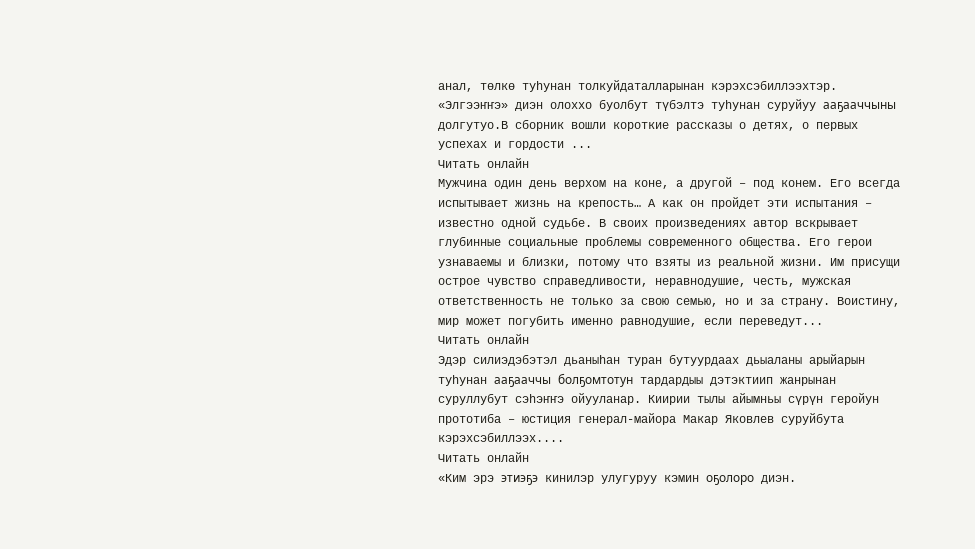анал, төлкө туһунан толкуйдаталларынан кэрэхсэбиллээхтэр. «Элгээҥҥэ» диэн олоххо буолбут түбэлтэ туһунан суруйуу ааҕааччыны долгутуо.В сборник вошли короткие рассказы о детях, о первых успехах и гордости ...
Читать онлайн
Мужчина один день верхом на коне, а другой – под конем. Его всегда испытывает жизнь на крепость… А как он пройдет эти испытания – известно одной судьбе. В своих произведениях автор вскрывает глубинные социальные проблемы современного общества. Его герои узнаваемы и близки, потому что взяты из реальной жизни. Им присущи острое чувство справедливости, неравнодушие, честь, мужская ответственность не только за свою семью, но и за страну. Воистину, мир может погубить именно равнодушие, если переведут...
Читать онлайн
Эдэр силиэдэбэтэл дьаныһан туран бутуурдаах дьыаланы арыйарын туһунан ааҕааччы болҕомтотун тардардыы дэтэктиип жанрынан суруллубут сэһэҥҥэ ойууланар. Киирии тылы айымньы сүрүн геройун прототиба – юстиция генерал-майора Макар Яковлев суруйбута кэрэхсэбиллээх....
Читать онлайн
«Ким эрэ этиэҕэ кинилэр улугуруу кэмин оҕолоро диэн.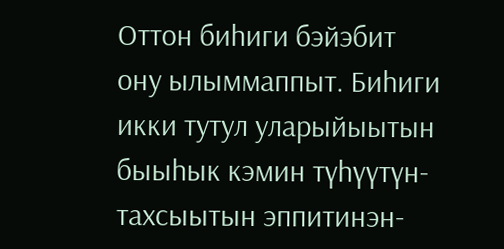Оттон биһиги бэйэбит ону ылыммаппыт. Биһиги икки тутул уларыйыытын быыһык кэмин түһүүтүн-тахсыытын эппитинэн-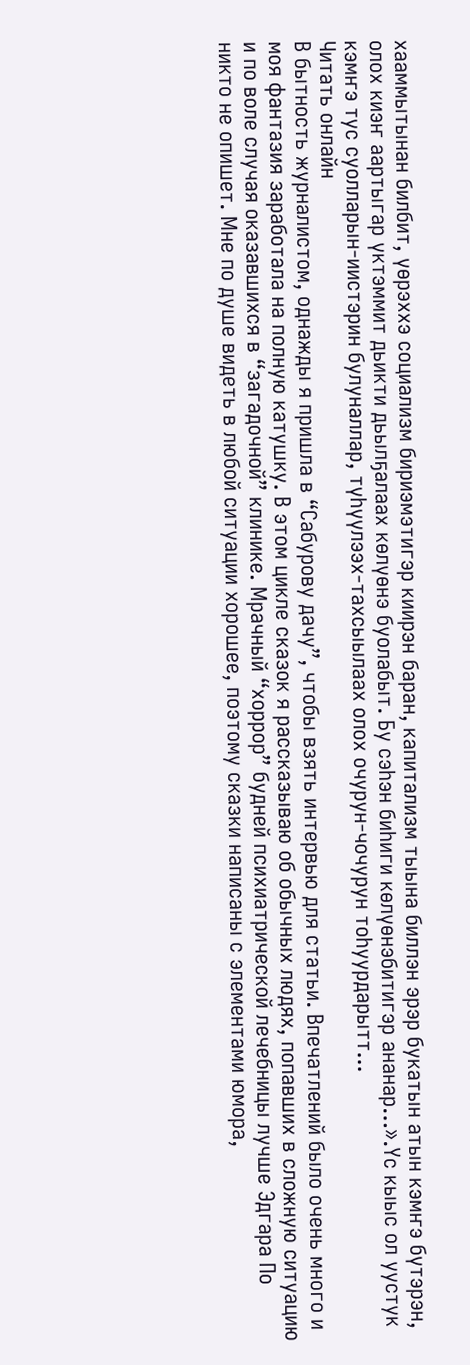хааммытынан билбит, үөрэххэ социализм бириэмэтигэр киирэн баран, капитализм тыына биллэн эрэр букатын атын кэмҥэ бүтэрэн, олох киэҥ аартыгар үктэммит дьикти дьылҕалаах көлүөнэ буолабыт. Бу сэһэн биһиги көлүөнэбитигэр ананар…».Үс кыыс ол уустук кэмҥэ тус суолларын-иистэрин булуналлар, түһүүлээх-тахсыылаах олох очурун-чочурун тоһуурдарытт...
Читать онлайн
В бытность журналистом, однажды я пришла в “Сабурову дачу”, чтобы взять интервью для статьи. Впечатлений было очень много и моя фантазия заработала на полную катушку. В этом цикле сказок я рассказываю об обычных людях, попавших в сложную ситуацию и по воле случая оказавшихся в “загадочной” клинике. Мрачный “хоррор” будней психиатрической лечебницы лучше Эдгара По никто не опишет. Мне по душе видеть в любой ситуации хорошее, поэтому сказки написаны с элементами юмора,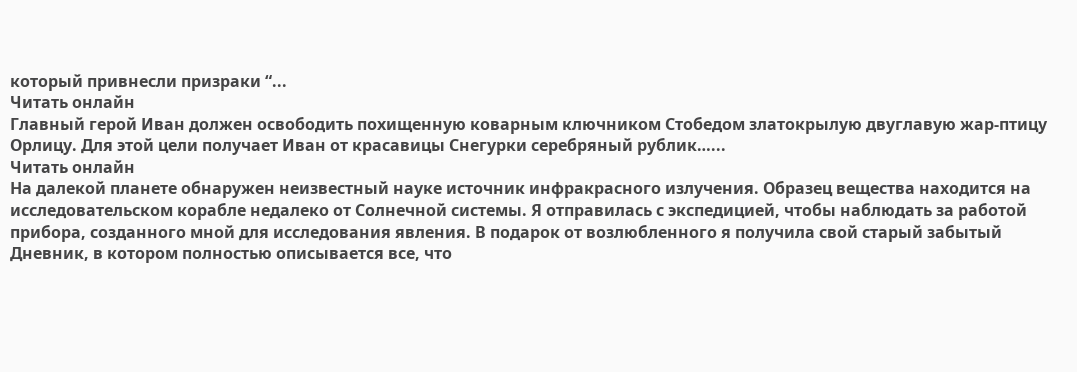который привнесли призраки “...
Читать онлайн
Главный герой Иван должен освободить похищенную коварным ключником Стобедом златокрылую двуглавую жар-птицу Орлицу. Для этой цели получает Иван от красавицы Снегурки серебряный рублик…...
Читать онлайн
На далекой планете обнаружен неизвестный науке источник инфракрасного излучения. Образец вещества находится на исследовательском корабле недалеко от Солнечной системы. Я отправилась с экспедицией, чтобы наблюдать за работой прибора, созданного мной для исследования явления. В подарок от возлюбленного я получила свой старый забытый Дневник, в котором полностью описывается все, что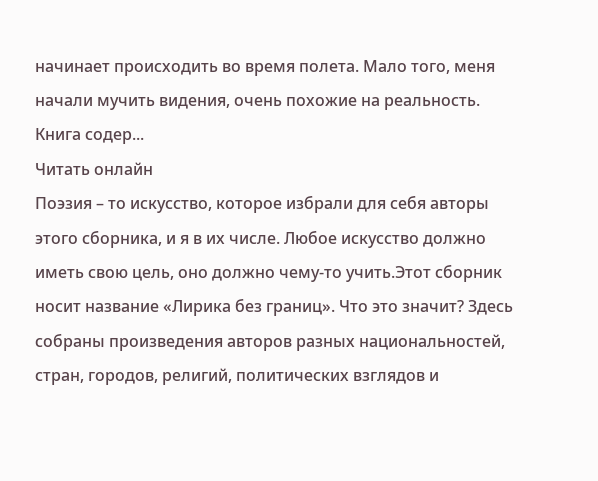начинает происходить во время полета. Мало того, меня начали мучить видения, очень похожие на реальность. Книга содер...
Читать онлайн
Поэзия – то искусство, которое избрали для себя авторы этого сборника, и я в их числе. Любое искусство должно иметь свою цель, оно должно чему-то учить.Этот сборник носит название «Лирика без границ». Что это значит? Здесь собраны произведения авторов разных национальностей, стран, городов, религий, политических взглядов и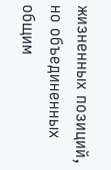жизненных позиций, но объединенных общим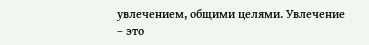увлечением, общими целями. Увлечение – это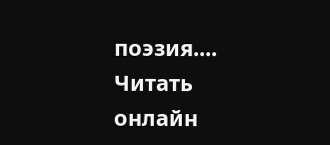поэзия....
Читать онлайн